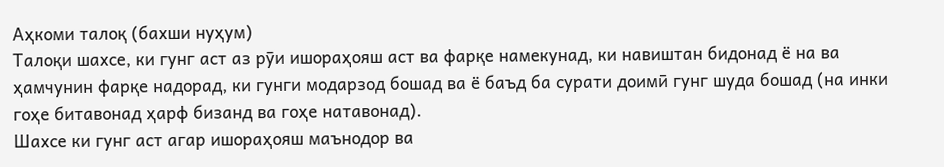Аҳкоми талоқ (бахши нуҳум)
Талоқи шахсе, ки гунг аст аз рӯи ишораҳояш аст ва фарқе намекунад, ки навиштан бидонад ё на ва ҳамчунин фарқе надорад, ки гунги модарзод бошад ва ё баъд ба сурати доимӣ гунг шуда бошад (на инки гоҳе битавонад ҳарф бизанд ва гоҳе натавонад).
Шахсе ки гунг аст агар ишораҳояш маънодор ва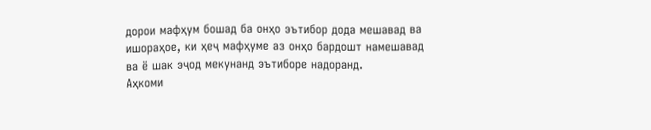дорои мафҳум бошад ба онҳо эътибор дода мешавад ва ишораҳое, ки ҳеҷ мафҳуме аз онҳо бардошт намешавад ва ё шак эҷод мекунанд эътиборе надоранд.
Аҳкоми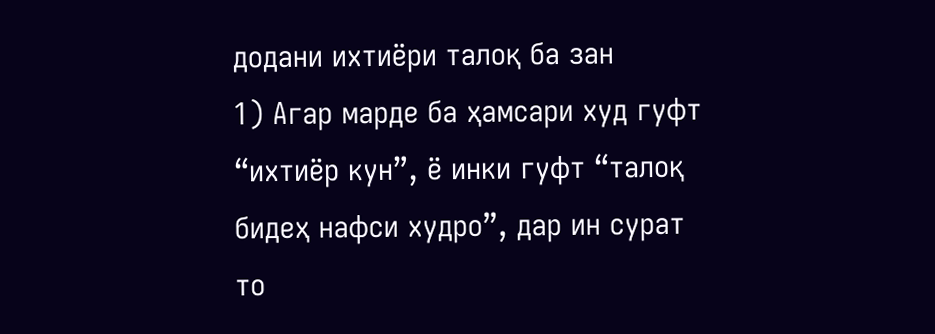додани ихтиёри талоқ ба зан
1) Агар марде ба ҳамсари худ гуфт “ихтиёр кун”, ё инки гуфт “талоқ бидеҳ нафси худро”, дар ин сурат то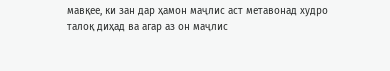мавқее, ки зан дар ҳамон маҷлис аст метавонад худро талоқ диҳад ва агар аз он маҷлис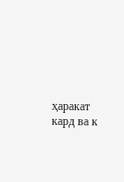ҳаракат кард ва к